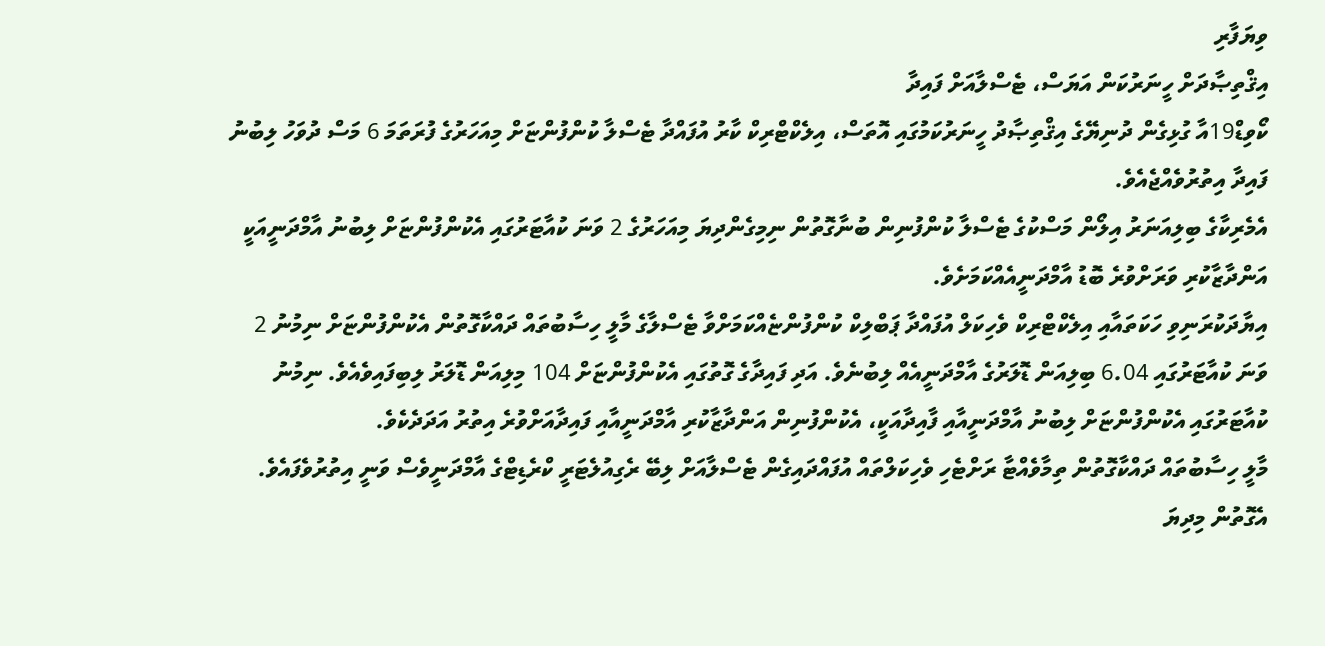ވިޔަފާރި
އިޤްތިޞާދަށް ހީނަރުކަން އަޔަސް، ޓެސްލާއަށް ފައިދާ
ކޯވިޑް19އާ ގުޅިގެން ދުނިޔޭގެ އިޤްތިޞާދު ހީނަރުކަމުގައި އޮތަސް، އިލެކްޓްރިކް ކާރު އުފައްދާ ޓެސްލާ ކުންފުންޏަށް މިއަހަރުގެ ފުރަތަމަ 6 މަސް ދުވަހު ލިބުނު ފައިދާ އިތުރުވެއްޖެއެވެ.
އެމެރިކާގެ ބިލިއަނަރު އިލޯން މަސްކުގެ ޓެސްލާ ކުންފުނިން ބުނާގޮތުން ނިމިގެންދިޔަ މިއަހަރުގެ 2 ވަނަ ކުއާޓަރުގައި އެކުންފުންޏަށް ލިބުނު އާމްދަނީއަކީ އަންދާޒާކުރި ވަރަށްވުރެ ބޮޑު އާމްދަނީއެއްކަމަށެވެ.
އިޔާދަކުރަނިވި ހަކަތައާއި އިލެކްޓްރިކް ވެހިކަލް އުފައްދާ ޕަބްލިކް ކުންފުންޏެއްކަމަށްވާ ޓެސްލާގެ މާލީ ހިސާބުތައް ދައްކާގޮތުން އެކުންފުންޏަށް ނިމުނު 2 ވަނަ ކުއާޓަރުގައި 6.04 ބިލިއަން ޑޮލަރުގެ އާމްދަނީއެއް ލިބުނެވެ. އަދި ފައިދާގެ ގޮތުގައި އެކުންފުންޏަށް 104 މިލިއަން ޑޮލަރު ލިބިފައިވެއެވެ. ނިމުނު ކުއާޓަރުގައި އެކުންފުންޏަށް ލިބުނު އާމްދަނީއާއި ފާއިދާއަކީ، އެކުންފުނިން އަންދާޒާކުރި އާމްދަނީއާއި ފައިދާއަށްވުރެ އިތުރު އަދަދެކެވެ.
މާލީ ހިސާބުތައް ދައްކާގޮތުން ތިމާވެއްޓާ ރަށްޓެހި ވެހިކަލްތައް އުފައްދައިގެން ޓެސްލާއަށް ލިބޭ ރެގިއުލެޓަރީ ކްރެޑިޓްގެ އާމްދަނީވެސް ވަނީ އިތުރުވެފައެވެ. އެގޮތުން މިދިޔަ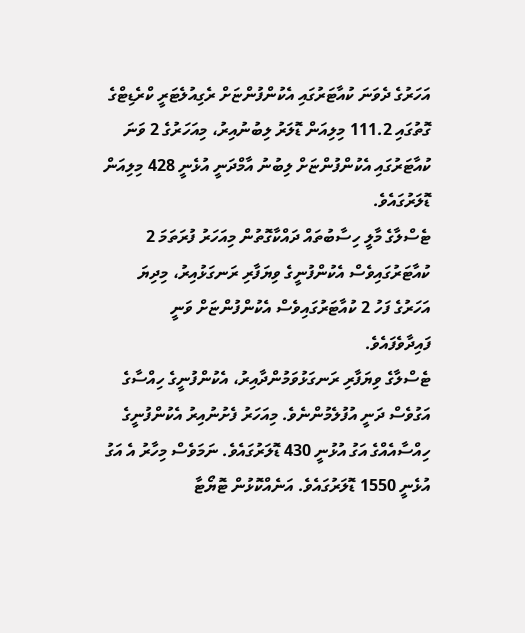އަހަރުގެ ދެވަނަ ކުއާޓަރުގައި އެކުންފުންޏަށް ރެގިއުލެޓަރީ ކްރެޑިޓްގެ ގޮތުގައި 111.2 މިލިއަން ޑޮލަރު ލިބުނުއިރު، މިއަހަރުގެ 2 ވަނަ ކުއާޓަރުގައި އެކުންފުންޏަށް ލިބުނު އާމްދަނީ އުޅެނީ 428 މިލިއަން ޑޮލަރުގައެވެ.
ޓެސްލާގެ މާލީ ހިސާބުތައް ދައްކާގޮތުން މިއަހަރު ފުރަތަމަ 2 ކުއާޓަރުގައިވެސް އެކުންފުނީގެ ވިޔަފާރި ރަނގަޅުއިރު، މިދިޔަ އަހަރުގެ ފަހު 2 ކުއާޓަރުގައިވެސް އެކުންފުންޏަށް ވަނީ ފައިދާވެފައެވެ.
ޓެސްލާގެ ވިޔަފާރި ރަނގަޅުވަމުންދާއިރު، އެކުންފުނީގެ ހިއްސާގެ އަގުވެސް ދަނީ އުފުލެމުންނެވެ. މިއަހަރު ފެށުނުއިރު އެކުންފުނީގެ ހިއްސާއެއްގެ އަގު އުޅުނީ 430 ޑޮލަރުގައެވެ. ނަމަވެސް މިހާރު އެ އަގު އުޅެނީ 1550 ޑޮލަރުގައެވެ. އަނެއްކޮޅުން ޓޮޔޯޓާ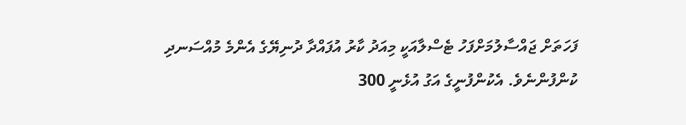ފަހަތަށް ޖައްސާލުމަށްފަހު ޓެސްލާއަކީ މިއަދު ކާރު އުފައްދާ ދުނިޔޭގެ އެންމެ މުއްސަނދި ކުންފުންނެވެ. އެކުންފުނީގެ އަގު އުޅެނީ 300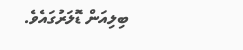ބިލިއަން ޑޮލަރުގައެވެ.